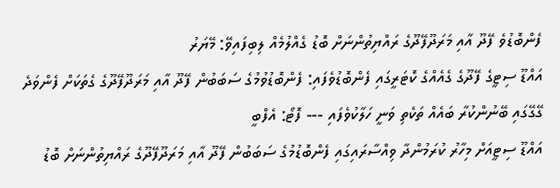ފެންބޮޑުވެ ފޭދޫ އާއި މަރަދޫފޭދޫގެ ރައްޔިތުންނަށް ބޮޑު ގެއްލުމެއް ލިބިފައިވޭ: މޭޔަރު
އައްޑޫ ސިޓީގެ ފޭދޫގެ ގެއެއްގެ ކޮޓަރީގައި ފެންބޮޑުވެފައި: ފެންބޮޑުވުމުގެ ސަބަބުން ފޭދޫ އާއި މަރަދޫފޭދޫގެ ގެތަކަށް ފެންވަދެ ގޭގޭގައި ބޭނުންކުރާ ބައެއް ތަކެތި ވަނީ ހަލާކުވެފައި --- ފޮޓޯ: އެފްބީ
އައްޑޫ ސިޓީއަށް މިހާރު ކުރަމުންދާ ވިއްސާރައިގައި ފެންބޮޑުމުގެ ސަބަބުން ފޭދޫ އާއި މަރަދޫފޭދޫގެ ރައްޔިތުންނަށް ބޮޑު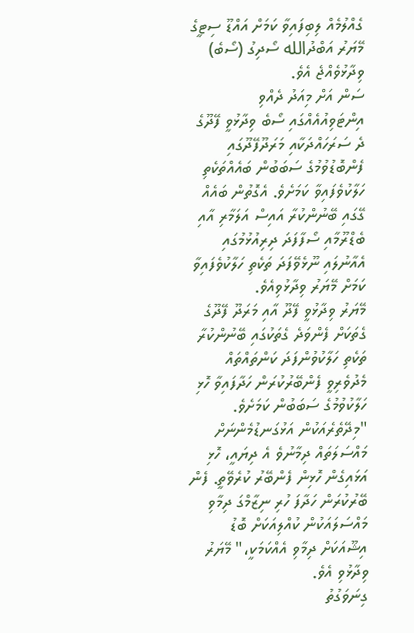ގެއްލުމެއް ލިބިފައިވާ ކަމަށް އައްޑޫ ސިޓީގެ މޭޔަރު އަބްދުالله ސޯދިގު (ސޯބެ) ވިދާޅުވެއްޖެ އެވެ.
ސަން އަށް މިއަދު ދެއްވި އިންޓަވިއުއެއްގައި ސޯބެ ވިދާޅުވީ ފޭދޫގެ ދެ ސަރަހައްދަކާއި މަރަދޫފޭދޫގައި ފެންބޮޑުވުމުގެ ސަބަބުން ބައެއްތަކެތި ހަލާކުވެފައިވާ ކަމަށެވެ. އެގޮތުން ބައެއް ގޭގައި ބޭނުންކުރާ އައިސް އަލަމާރި އާއި ބެޑްރޫމާއި ސޯފާފަދަ ދިރިއުޅުމުގައި އެއާނުލައި ނޫޅެވޭފަދަ ތަކެތި ހަލާކުވެފައިވާ ކަމަށް މޭޔަރު ވިދާޅުވިއެވެ.
މޭޔަރު ވިދާޅުވީ ފޭދޫ އާއި މަރަދޫ ފޭދޫގެ ގެތަކަށް ފެންވަދެ ގެތަކުގައި ބޭނުންކުރާ ތަކެތި ހަލާކުވުންފަދަ ކަންތައްތައް މެދުވެރިވީ ފެންބޭރުކުރަން ހަދާފައިވާ ހޮޅި ހަލާކުވުމުގެ ސަބަބުން ކަމަށެވެ.
"މިދޭތެރެއަކުން އަޅުގަނޑުމެންނަށް މައްސަލަތައް ދިމާނުވެ އެ ދިޔައީ، ހޮޅި އަޅައިގެން ހޮޅިން ފެންބޭރު ކުރެވޭތީ. ފެން ބޭރުކުރަން ހަދާފަ ހުރި ނިޒާމްގަ ދިމާވި މައްސަލައަކުން ކުއްލިއަކަށް ބޮޑު އިޝޫއަކަށް ދިމާވި އެއްކަމަކީ،" މޭޔަރު ވިދާޅުވި އެވެ.
ގިނަވަގުތު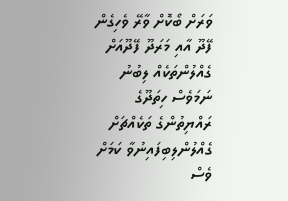ވަރަށް ބޯކޮށް ވާރޭ ވެހިގެން ފޭދޫ އާއި މަރަދޫ ފޭދޫއަށް ގެއްލުންތަކެއް ލިބުނު ނަމަވެސް ހިތަދޫގެ ރައްޔިތުންގެ ތަކެއްޗަށް ގެއްލުންލިބިފައިނުވާ ކަމަށް ވެސް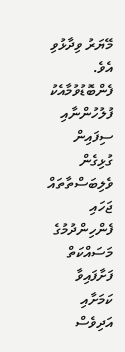މޭޔަރު ވިދާޅުވި އެވެ.
ފެންބޮޑުވުމާއެކު ފުލުހުންނާއި ސިފައިން ގުޅިގެން ވެލިބަސްތާތައް ޖަހައި ފެންހިންދުމުގެ މަސައްކަތް ފަށާފައިވާ ކަމަށާއި އަދިވެސް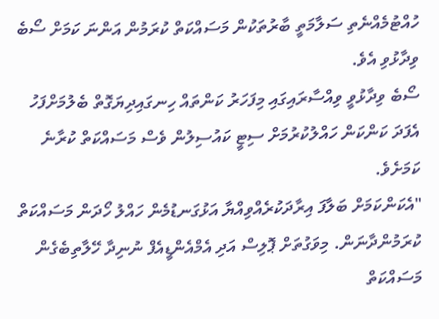ހުއްޓުމެއްނެތި ސަލާމަތީ ބާރުތަކުން މަސައްކަތް ކުރަމުން އަންނަ ކަމަށް ސޯބެ ވިދާޅުވި އެވެ.
ސޯބެ ވިދާޅުވީ ވިއްސާރައިގައި މިފަހަރު ކަންތައް ހިނގައިދިޔަގޮތް ބެލުމަށްފަހު އެފަދަ ކަންކަން ހައްލުކުރުމަށް ސިޓީ ކައުސިލުން ވެސް މަސައްކަތް ކުރާނެ ކަމަށެވެ.
"އެކަންކަމަށް ބަލާފަ އިރާދަކުރެއްވިއްޔާ އަޅުގަނޑުމެން ހައްލު ހޯދަން މަސައްކަތް ކުރަމުންދާނަން. މިވަގުތަށް ޕޮލިސް އަދި އެމްއެންޑީއެފް ނުނިދާ ހޭލާތިބެގެން މަސައްކަތް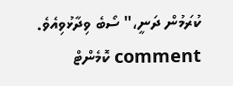ކުރަމުން ދަނީ،" ސޯބެ ވިދާޅުވިއެވެ.
comment ކޮމެންޓް